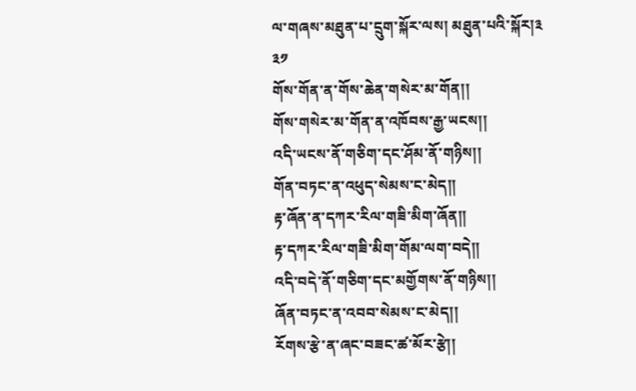ལ་གཞས་མཐུན་པ་དྲུག་སྐོར་ལས། མཐུན་པའི་སྐོར།༣
༣༡
གོས་གོན་ན་གོས་ཆེན་གསེར་མ་གོན།།
གོས་གསེར་མ་གོན་ན་འཁོབས་རྒྱ་ཡངས།།
འདི་ཡངས་ནོ་གཅིག་དང་ཤོམ་ནོ་གཉིས།།
གོན་བཏང་ན་འཕུད་སེམས་ང་མེད།།
རྟ་ཞོན་ན་དཀར་རིལ་གཟི་མིག་ཞོན།།
རྟ་དཀར་རིལ་གཟི་མིག་གོམ་ལག་བདེ།།
འདི་བདེ་ནོ་གཅིག་དང་མགྱོགས་ནོ་གཉིས།།
ཞོན་བཏང་ན་འབབ་སེམས་ང་མེད།།
རོགས་རྩེ་ན་ཞང་བཟང་ཚ་མོར་རྩེ།།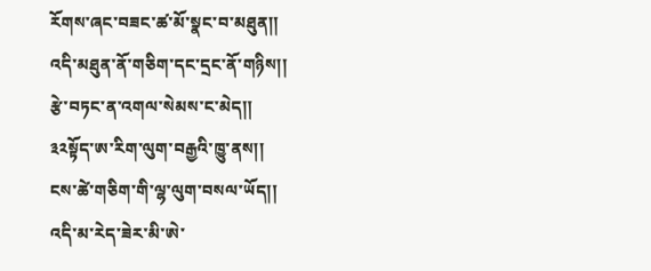རོགས་ཞང་བཟང་ཚ་མོ་སྣང་བ་མཐུན།།
འདི་མཐུན་ནོ་གཅིག་དང་དྲང་ནོ་གཉིས།།
རྩེ་བཏང་ན་འགལ་སེམས་ང་མེད།།
༣༢སྟོད་ཨ་རིག་ལུག་བརྒྱའི་ཁྱུ་ནས།།
ངས་ཚེ་གཅིག་གི་ལྷ་ལུག་བསལ་ཡོད།།
འདི་མ་རེད་ཟེར་མི་ཨེ་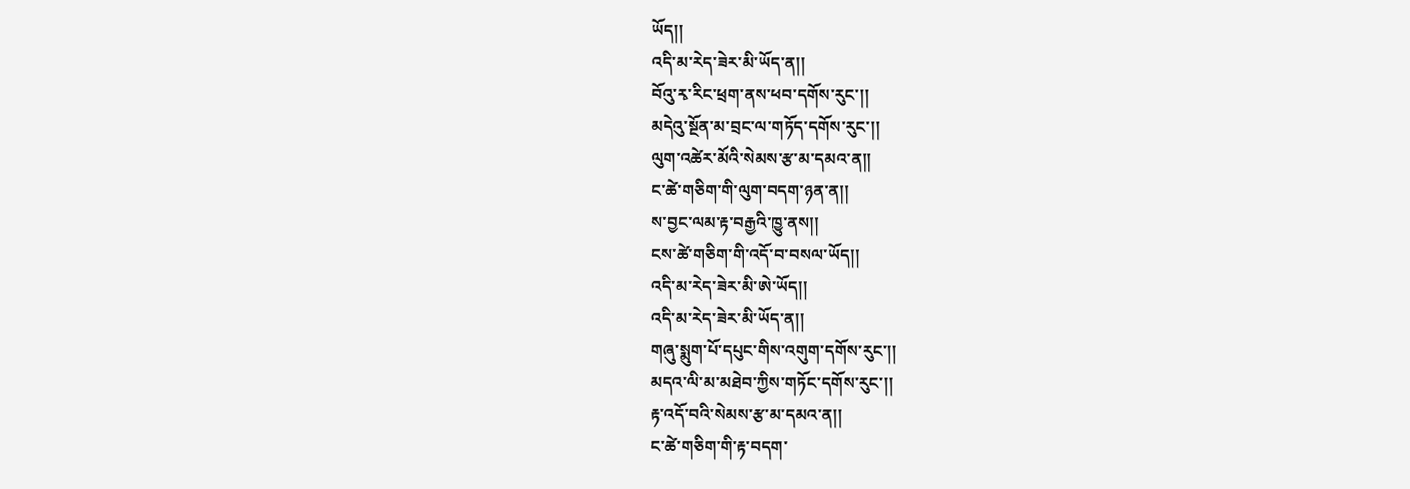ཡོད།།
འདི་མ་རེད་ཟེར་མི་ཡོད་ན།།
བོའུ་རྭ་རིང་ཕྲག་ནས་ཕབ་དགོས་རུང་།།
མདེའུ་སྔོན་མ་བྲང་ལ་གཏོད་དགོས་རུང་།།
ལུག་འཚེར་མོའི་སེམས་རྩ་མ་དམའ་ན།།
ང་ཚེ་གཅིག་གི་ལུག་བདག་ཉན་ན།།
ས་བྱང་ལམ་རྟ་བརྒྱའི་ཁྱུ་ནས།།
ངས་ཚེ་གཅིག་གི་འདོ་བ་བསལ་ཡོད།།
འདི་མ་རེད་ཟེར་མི་ཨེ་ཡོད།།
འདི་མ་རེད་ཟེར་མི་ཡོད་ན།།
གཞུ་སྨུག་པོ་དཔུང་གིས་འགུག་དགོས་རུང་།།
མདའ་ལི་མ་མཐེབ་ཀྱིས་གཏོང་དགོས་རུང་།།
རྟ་འདོ་བའི་སེམས་རྩ་མ་དམའ་ན།།
ང་ཚེ་གཅིག་གི་རྟ་བདག་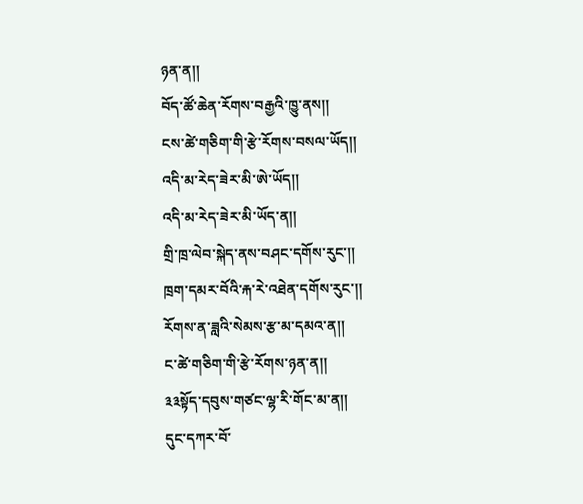ཉན་ན།།
བོད་ཚོ་ཆེན་རོགས་བརྒྱའི་ཁྱུ་ནས།།
ངས་ཚེ་གཅིག་གི་རྩེ་རོགས་བསལ་ཡོད།།
འདི་མ་རེད་ཟེར་མི་ཨེ་ཡོད།།
འདི་མ་རེད་ཟེར་མི་ཡོད་ན།།
གྲི་ཁྲ་ལེབ་སྐེད་ནས་བཤང་དགོས་རུང་།།
ཁྲག་དམར་བོའི་རྐ་རེ་འཐེན་དགོས་རུང་།།
རོགས་ན་ཟླའི་སེམས་རྩ་མ་དམའ་ན།།
ང་ཚེ་གཅིག་གི་རྩེ་རོགས་ཉན་ན།།
༣༣སྟོད་དབུས་གཙང་ལྷ་རི་གོང་མ་ན།།
དུང་དཀར་བོ་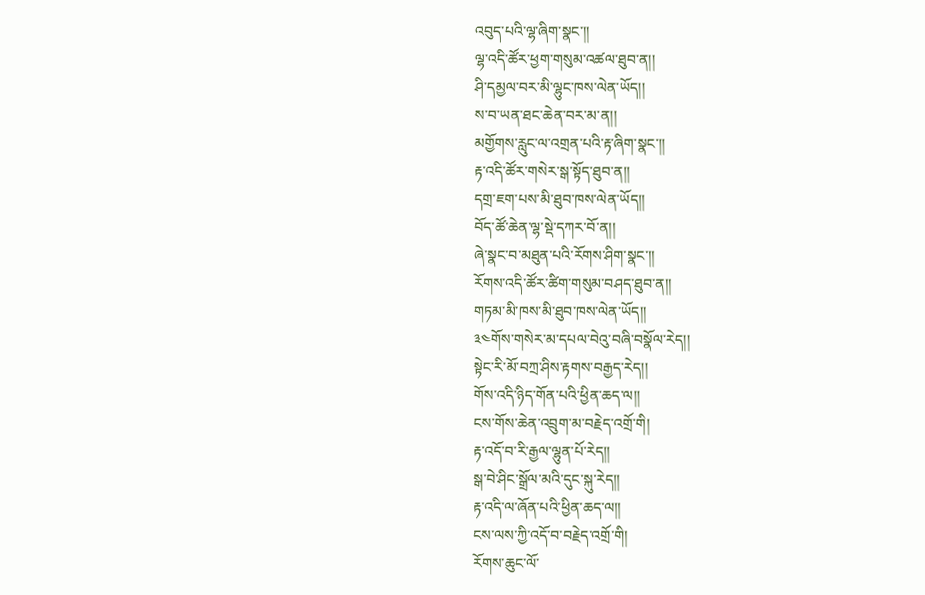འབུད་པའི་ལྷ་ཞིག་སྣང་།།
ལྷ་འདི་ཚོར་ཕྱག་གསུམ་འཚལ་ཐུབ་ན།།
ཤི་དམྱལ་བར་མི་ལྷུང་ཁས་ལེན་ཡོད།།
ས་བ་ཡན་ཐང་ཆེན་བར་མ་ན།།
མགྱོགས་རླུང་ལ་འགྲན་པའི་རྟ་ཞིག་སྣང་།།
རྟ་འདི་ཚོར་གསེར་སྒ་སྟོད་ཐུབ་ན།།
དགྲ་ཇག་པས་མི་ཐུབ་ཁས་ལེན་ཡོད།།
བོད་ཚོ་ཆེན་ལྷ་སྡེ་དཀར་བོ་ན།།
ཞེ་སྣང་བ་མཐུན་པའི་རོགས་ཤིག་སྣང་།།
རོགས་འདི་ཚོར་ཚིག་གསུམ་བཤད་ཐུབ་ན།།
གཏམ་མི་ཁས་མི་ཐུབ་ཁས་ལེན་ཡོད།།
༣༤གོས་གསེར་མ་དཔལ་བེའུ་བཞི་བསྣོལ་རེད།།
སྟེང་རི་མོ་བཀྲ་ཤིས་རྟགས་བརྒྱད་རེད།།
གོས་འདི་ཉིད་གོན་པའི་ཕྱིན་ཆད་ལ།།
ངས་གོས་ཆེན་འབྲུག་མ་བརྗེད་འགྲོ་གི།
རྟ་འདོ་བ་རི་རྒྱལ་ལྷུན་པོ་རེད།།
སྒ་བེ་ཤིང་སྒྲོལ་མའི་དུང་སྐུ་རེད།།
རྟ་འདི་ལ་ཞོན་པའི་ཕྱིན་ཆད་ལ།།
ངས་ལས་ཀྱི་འདོ་བ་བརྗེད་འགྲོ་གི།
རོགས་ཆུང་ལོ་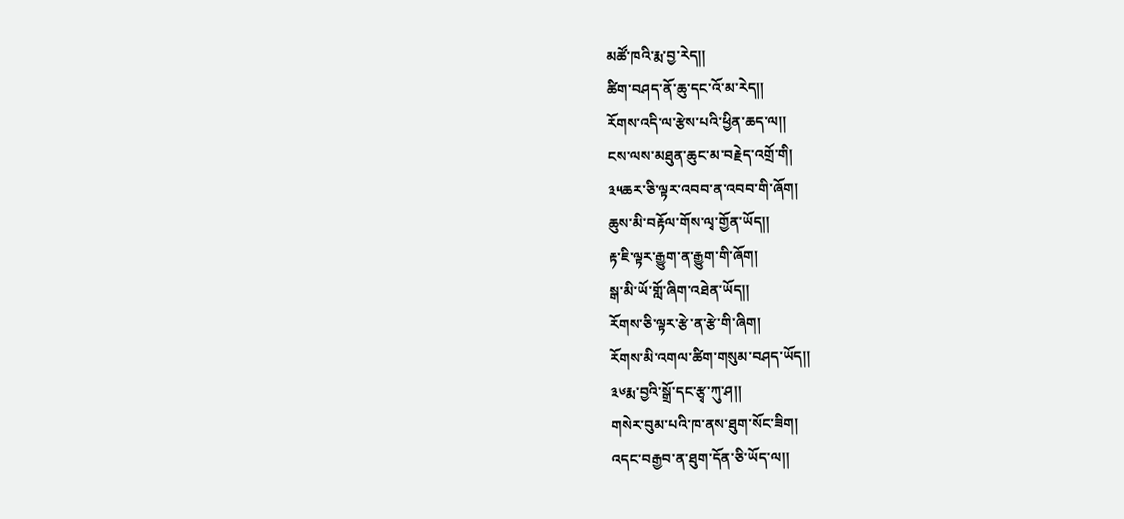མཚོ་ཁའི་རྨ་བྱ་རེད།།
ཚིག་བཤད་ནོ་ཆུ་དང་འོ་མ་རེད།།
རོགས་འདི་ལ་རྩེས་པའི་ཕྱིན་ཆད་ལ།།
ངས་ལས་མཐུན་ཆུང་མ་བརྗེད་འགྲོ་གི།
༣༥ཆར་ཅི་ལྟར་འབབ་ན་འབབ་གི་ཞོག།
ཆུས་མི་བརྟོལ་གོས་ལྭ་གྱོན་ཡོད།།
རྟ་ཇི་ལྟར་རྒྱུག་ན་རྒྱུག་གི་ཞོག།
སྒ་མི་ཡོ་གློ་ཞིག་འཐེན་ཡོད།།
རོགས་ཅི་ལྟར་རྩེ་ན་རྩེ་གི་ཞིག།
རོགས་མི་འགལ་ཚིག་གསུམ་བཤད་ཡོད།།
༣༦རྨ་བྱའི་སྒྲོ་དང་རྩྭ་ཀུ་ཤ།།
གསེར་བུམ་པའི་ཁ་ནས་ཐུག་སོང་ཟིག།
འདང་བརྒྱབ་ན་ཐུག་དོན་ཅི་ཡོད་ལ།།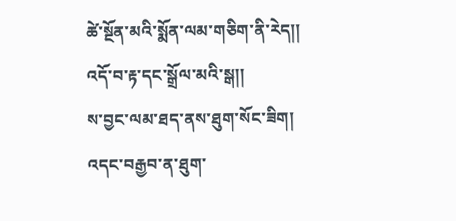ཚེ་སྔོན་མའི་སྨོན་ལམ་གཅིག་ནི་རེད།།
འདོ་བ་རྟ་དང་སྒྲོལ་མའི་སྒ།།
ས་བྱང་ལམ་ཐད་ནས་ཐུག་སོང་ཟིག།
འདང་བརྒྱབ་ན་ཐུག་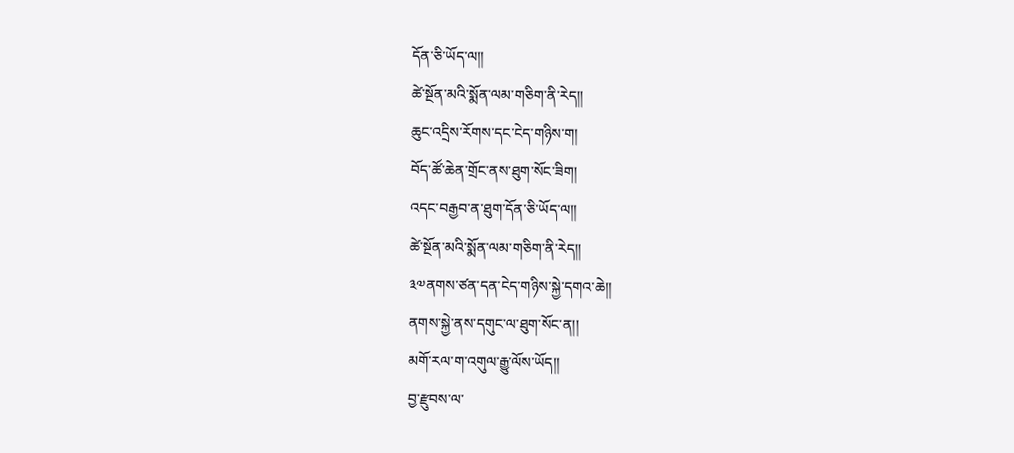དོན་ཅི་ཡོད་ལ།།
ཚེ་སྔོན་མའི་སྨོན་ལམ་གཅིག་ནི་རེད།།
ཆུང་འདྲིས་རོགས་དང་ངེད་གཉིས་ག།
བོད་ཚོ་ཆེན་གྲོང་ནས་ཐུག་སོང་ཟིག།
འདང་བརྒྱབ་ན་ཐུག་དོན་ཅི་ཡོད་ལ།།
ཚེ་སྔོན་མའི་སྨོན་ལམ་གཅིག་ནི་རེད།།
༣༧ནགས་ཙན་དན་ངེད་གཉིས་སྐྱེ་དགའ་ཆེ།།
ནགས་སྐྱེ་ནས་དགུང་ལ་ཐུག་སོང་ན།།
མགོ་རལ་ག་འགུལ་རྒྱུ་ལོས་ཡོད།།
བྱ་རྫུབས་ལ་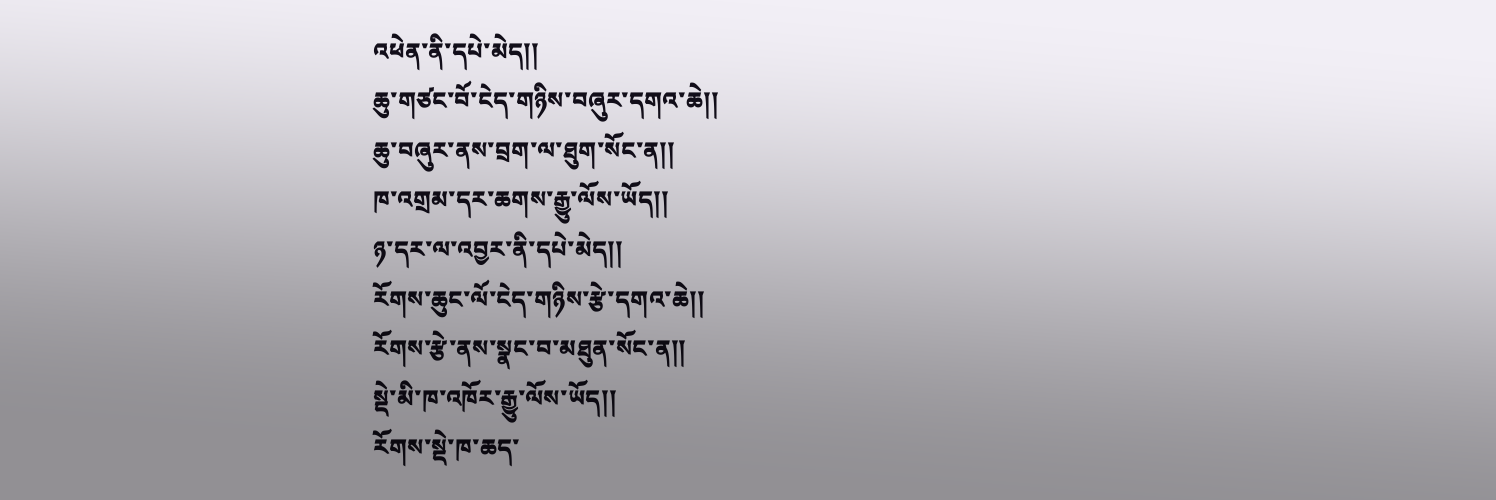འཕེན་ནི་དཔེ་མེད།།
ཆུ་གཙང་བོ་ངེད་གཉིས་བཞུར་དགའ་ཆེ།།
ཆུ་བཞུར་ནས་བྲག་ལ་ཐུག་སོང་ན།།
ཁ་འགྲམ་དར་ཆགས་རྒྱུ་ལོས་ཡོད།།
ཉ་དར་ལ་འབྱར་ནི་དཔེ་མེད།།
རོགས་ཆུང་ལོ་ངེད་གཉིས་རྩེ་དགའ་ཆེ།།
རོགས་རྩེ་ནས་སྣང་བ་མཐུན་སོང་ན།།
སྡེ་མི་ཁ་འཁོར་རྒྱུ་ལོས་ཡོད།།
རོགས་སྡེ་ཁ་ཆད་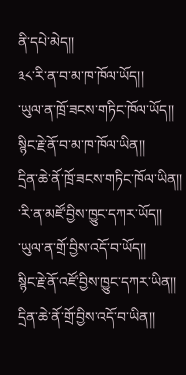ནི་དཔེ་མེད།།
༣༨་རི་ན་བ་མ་ཁ་ཁོལ་ཡོད།།
་ཡུལ་ན་ཁྲོ་ཟངས་གཏིང་ཁོལ་ཡོད།།
སྙིང་རྗེ་ནོ་བ་མ་ཁ་ཁོལ་ཡིན།།
དྲིན་ཆེ་ནོ་ཁྲོ་ཟངས་གཏིང་ཁོལ་ཡིན།།
་རི་ན་མཛོ་བྱིས་ཁྱུང་དཀར་ཡོད།།
་ཡུལ་ན་གྲོ་བྱིས་འདོ་བ་ཡོད།།
སྙིང་རྗེ་ནོ་འཛོ་བྱིས་ཁྱུང་དཀར་ཡིན།།
དྲིན་ཆེ་ནོ་གྲོ་བྱིས་འདོ་བ་ཡིན།།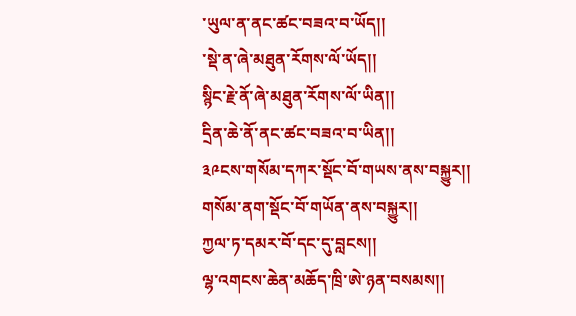་ཡུལ་ན་ནང་ཚང་བཟའ་བ་ཡོད།།
་སྡེ་ན་ཞེ་མཐུན་རོགས་ལོ་ཡོད།།
སྙིང་རྗེ་ནོ་ཞེ་མཐུན་རོགས་ལོ་ཡིན།།
དྲིན་ཆེ་ནོ་ནང་ཚང་བཟའ་བ་ཡིན།།
༣༩ངས་གསོམ་དཀར་སྡོང་བོ་གཡས་ནས་བསྐྱུར།།
གསོམ་ནག་སྡོང་བོ་གཡོན་ནས་བསྐྱུར།།
ཀྱལ་ཏ་དམར་བོ་དང་དུ་བླངས།།
ལྷ་འགངས་ཆེན་མཆོད་ཁྲི་ཨེ་ཉན་བསམས།།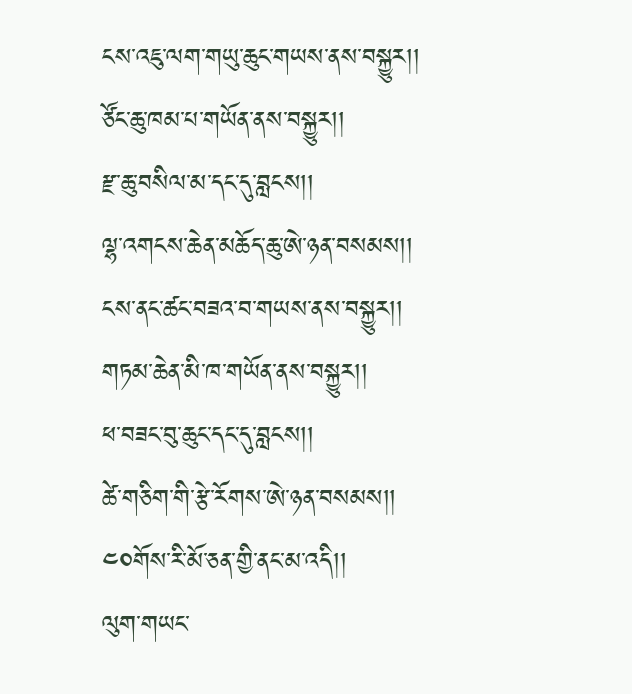ངས་འཇུ་ལག་གཡུ་ཆུང་གཡས་ནས་བསྐྱུར།།
ཙོང་ཆུ་ཁམ་པ་གཡོན་ནས་བསྐྱུར།།
རྫ་ཆུ་བསིལ་མ་དང་དུ་བླངས།།
ལྷ་འགངས་ཆེན་མཆོད་ཆུ་ཨེ་ཉན་བསམས།།
ངས་ནང་ཚང་བཟའ་བ་གཡས་ནས་བསྐྱུར།།
གཏམ་ཆེན་མི་ཁ་གཡོན་ནས་བསྐྱུར།།
ཕ་བཟང་བུ་ཆུང་དང་དུ་བླངས།།
ཚེ་གཅིག་གི་རྩེ་རོགས་ཨེ་ཉན་བསམས།།
༤༠གོས་རི་མོ་ཅན་གྱི་ནང་མ་འདི།།
ལུག་གཡང་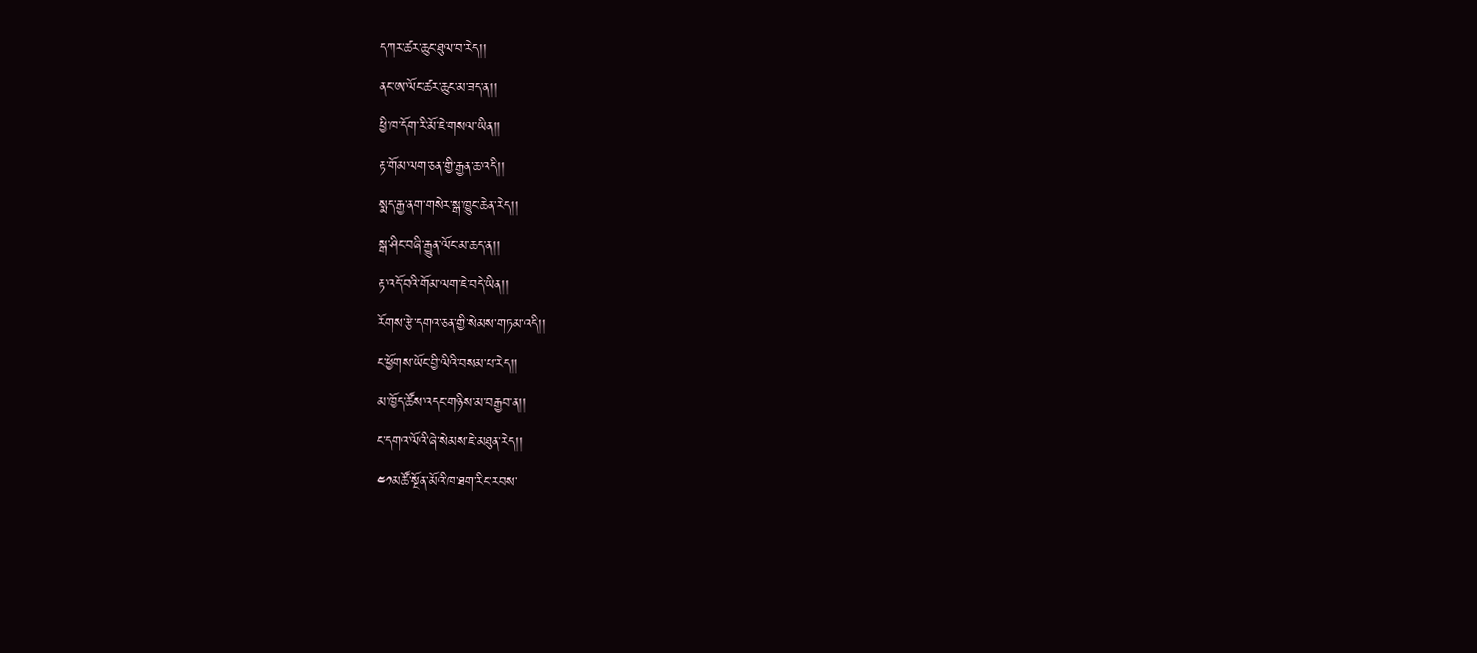དཀར་ཚར་ཆུང་ཐུལ་བ་རེད།།
ནང་ཨ་ལོང་ཚར་ཆུང་མ་ཟད་ན།།
ཕྱི་ཁ་དོག་རི་མོ་ཇེ་གསལ་ཡིན།།
རྟ་གོམ་ལག་ཅན་གྱི་རྒྱན་ཆ་འདི།།
སྨད་རྒྱ་ནག་གསེར་སྒ་ཁྱུང་ཆེན་རེད།།
སྒ་ཤིང་བཞི་རྒྱུན་ལོང་མ་ཆད་ན།།
རྟ་འདོ་བའི་གོམ་ལག་ཇེ་བདེ་ཡིན།།
རོགས་རྩེ་དགའ་ཅན་གྱི་སེམས་གཏམ་འདི།།
ང་ཕྱོགས་ཡོང་བྱི་ལིའི་བསམ་པ་རེད།།
མ་ཁྱོད་ཚོས་འདང་གཉིས་མ་བརྒྱབ་ན།།
ང་དགའ་ལོའི་ཞེ་སེམས་ཇེ་མཐུན་རེད།།
༤༡མཚོ་སྔོན་མོའི་ཁ་ཐག་རིང་རབས་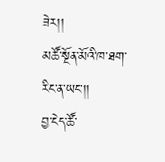ཟེར།།
མཚོ་སྔོན་མོའི་ཁ་ཐག་རིང་ན་ཡང་།།
བྱ་ངེད་ཚོ་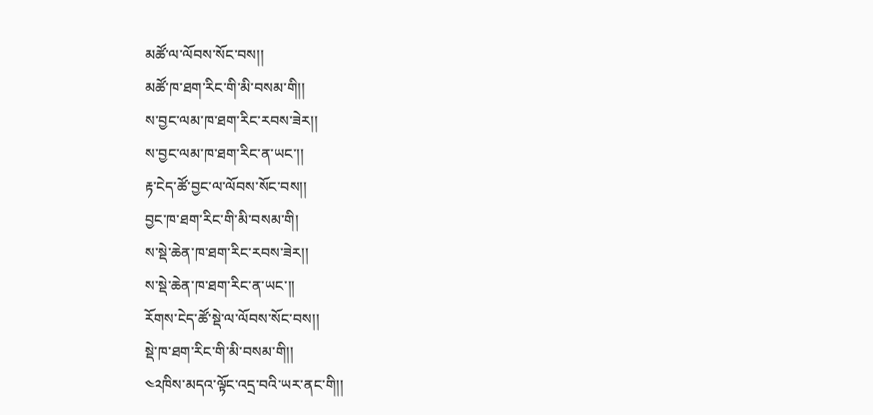མཚོ་ལ་ལོབས་སོང་བས།།
མཚོ་ཁ་ཐག་རིང་གི་མི་བསམ་གི།།
ས་བྱང་ལམ་ཁ་ཐག་རིང་རབས་ཟེར།།
ས་བྱང་ལམ་ཁ་ཐག་རིང་ན་ཡང་།།
རྟ་ངེད་ཚོ་བྱང་ལ་ལོབས་སོང་བས།།
བྱང་ཁ་ཐག་རིང་གི་མི་བསམ་གི།
ས་སྡེ་ཆེན་ཁ་ཐག་རིང་རབས་ཟེར།།
ས་སྡེ་ཆེན་ཁ་ཐག་རིང་ན་ཡང་།།
རོགས་ངེད་ཚོ་སྡེ་ལ་ལོབས་སོང་བས།།
སྡེ་ཁ་ཐག་རིང་གི་མི་བསམ་གི།།
༤༢ཁིས་མདའ་ལྟོང་འདྲ་བའི་ཡར་ནང་གི།།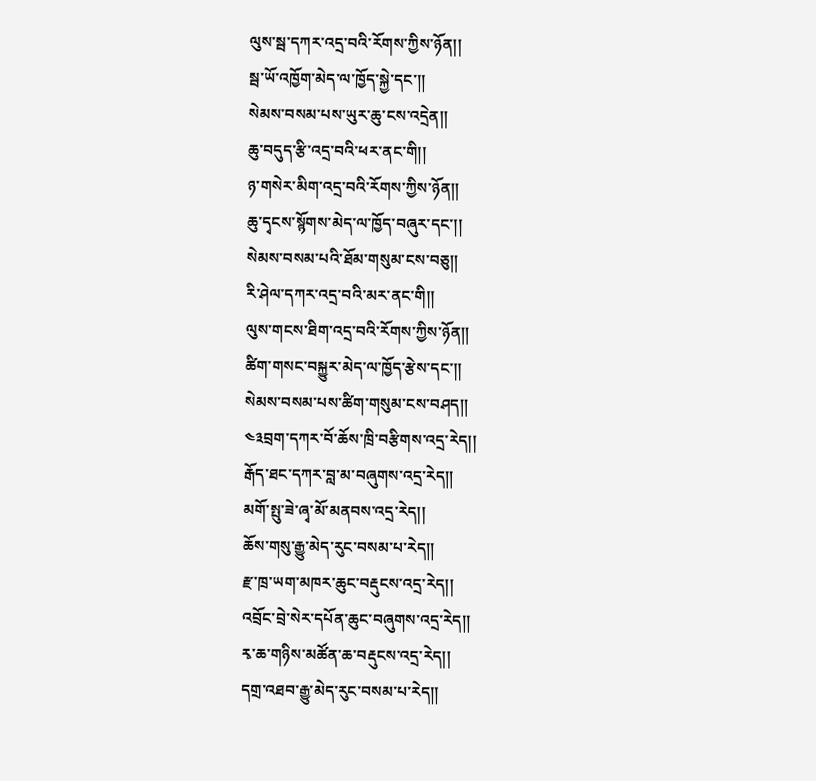ལུས་སྦ་དཀར་འདྲ་བའི་རོགས་ཀྱིས་ཉོན།།
སྦ་ཡོ་འཁྱོག་མེད་ལ་ཁྱོད་སྐྱེ་དང་།།
སེམས་བསམ་པས་ཡུར་ཆུ་ངས་འདྲེན།།
ཆུ་བདུད་རྩི་འདྲ་བའི་ཕར་ནང་གི།།
ཉ་གསེར་མིག་འདྲ་བའི་རོགས་ཀྱིས་ཉོན།།
ཆུ་དྭངས་སྙོགས་མེད་ལ་ཁྱོད་བཞུར་དང་།།
སེམས་བསམ་པའི་ཐོམ་གསུམ་ངས་བཅུ།།
རི་ཤེལ་དཀར་འདྲ་བའི་མར་ནང་གི།།
ལུས་གངས་ཐིག་འདྲ་བའི་རོགས་ཀྱིས་ཉོན།།
ཚིག་གསང་བསྐྱུར་མེད་ལ་ཁྱོད་རྩེས་དང་།།
སེམས་བསམ་པས་ཚིག་གསུམ་ངས་བཤད།།
༤༣བྲག་དཀར་བོ་ཆོས་ཁྲི་བརྩིགས་འདྲ་རེད།།
རྒོད་ཐང་དཀར་བླ་མ་བཞུགས་འདྲ་རེད།།
མགོ་སྤུ་ཟེ་ཞྭ་མོ་མནབས་འདྲ་རེད།།
ཆོས་གསུ་རྒྱུ་མེད་རུང་བསམ་པ་རེད།།
རྫ་ཁྲ་ཡག་མཁར་ཆུང་བརྡུངས་འདྲ་རེད།།
འབྲོང་བྲེ་སེར་དཔོན་ཆུང་བཞུགས་འདྲ་རེད།།
རྭ་ཆ་གཉིས་མཚོན་ཆ་བརྡུངས་འདྲ་རེད།།
དགྲ་འཐབ་རྒྱུ་མེད་རུང་བསམ་པ་རེད།།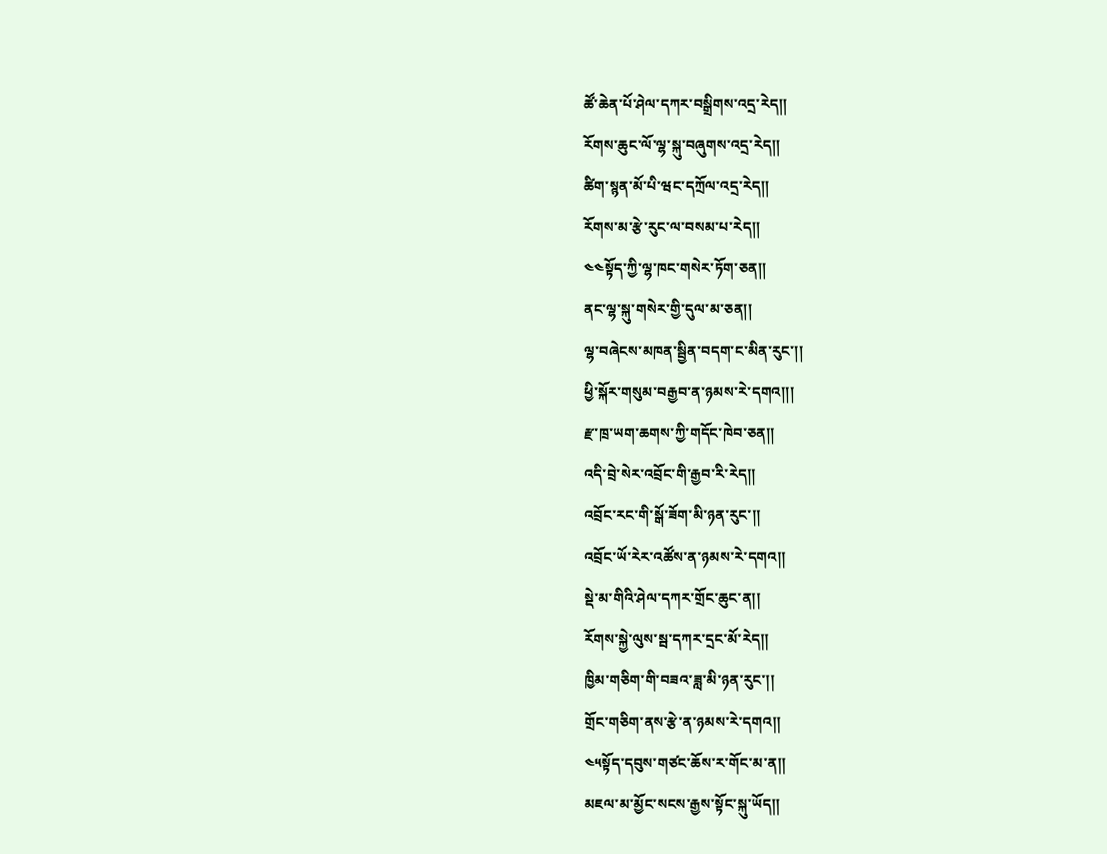ཚོ་ཆེན་པོ་ཤེལ་དཀར་བསྒྲིགས་འདྲ་རེད།།
རོགས་ཆུང་ལོ་ལྷ་སྐུ་བཞུགས་འདྲ་རེད།།
ཚིག་སྙན་མོ་པི་ཝང་དཀྲོལ་འདྲ་རེད།།
རོགས་མ་རྩེ་རུང་ལ་བསམ་པ་རེད།།
༤༤སྟོད་ཀྱི་ལྷ་ཁང་གསེར་ཏོག་ཅན།།
ནང་ལྷ་སྐུ་གསེར་གྱི་དུལ་མ་ཅན།།
ལྷ་བཞེངས་མཁན་སྦྱིན་བདག་ང་མིན་རུང་།།
ཕྱི་སྐོར་གསུམ་བརྒྱབ་ན་ཉམས་རེ་དགའ།།།
རྫ་ཁྲ་ཡག་ཆགས་ཀྱི་གདོང་ཁེབ་ཅན།།
འདི་བྲེ་སེར་འབྲོང་གི་རྒྱབ་རི་རེད།།
འབྲོང་རང་གི་སྒོ་ཟོག་མི་ཉན་རུང་།།
འབྲོང་ཡོ་རེར་འཚོས་ན་ཉམས་རེ་དགའ།།
སྡེ་མ་གིའི་ཤེལ་དཀར་གྲོང་ཆུང་ན།།
རོགས་སྐྱེ་ལུས་སྦ་དཀར་དྲང་མོ་རེད།།
ཁྱིམ་གཅིག་གི་བཟའ་ཟླ་མི་ཉན་རུང་།།
གྲོང་གཅིག་ནས་རྩེ་ན་ཉམས་རེ་དགའ།།
༤༥སྟོད་དབུས་གཙང་ཆོས་ར་གོང་མ་ན།།
མཇལ་མ་མྱོང་སངས་རྒྱས་སྟོང་སྐུ་ཡོད།།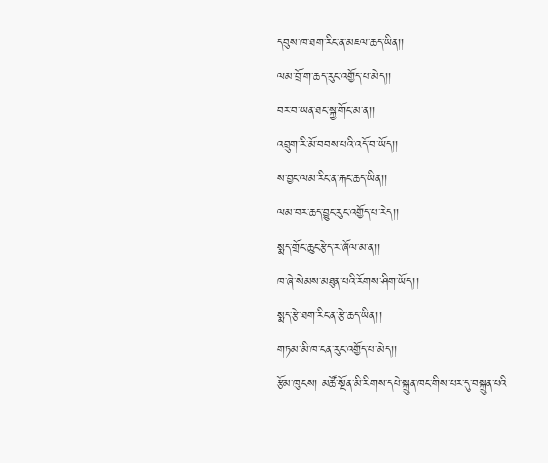དབུས་ཁ་ཐག་རིང་ན་མཇལ་ཆད་ཡིན།།
ལམ་བྲོ་ག་ཆད་རུང་འགྱོད་པ་མེད།།
བར་བ་ཡན་ཐང་སྐྱ་གོང་མ་ན།།
འབྲུག་རི་མོ་བབས་པའི་འདོ་བ་ཡོད།།
ས་བྱང་ལམ་རིང་ན་རྐང་ཆད་ཡིན།།
ལམ་བར་ཆད་བྱུང་རུང་འགྱོད་པ་རེད།།
སྨད་གྲོང་ཆུང་རྩེད་ར་ཞོལ་མ་ན།།
ཁ་ཞེ་སེམས་མཐུན་པའི་རོགས་ཤིག་ཡོད།།
སྨད་རྩེ་ཐག་རིང་ན་རྩེ་ཆད་ཡིན།།
གཏམ་མི་ཁ་ངན་རུང་འགྱོད་པ་མེད།།
རྩོམ་ཁུངས། མཚོ་སྔོན་མི་རིགས་དཔེ་སྐྲུན་ཁང་གིས་པར་དུ་བསྐྲུན་པའི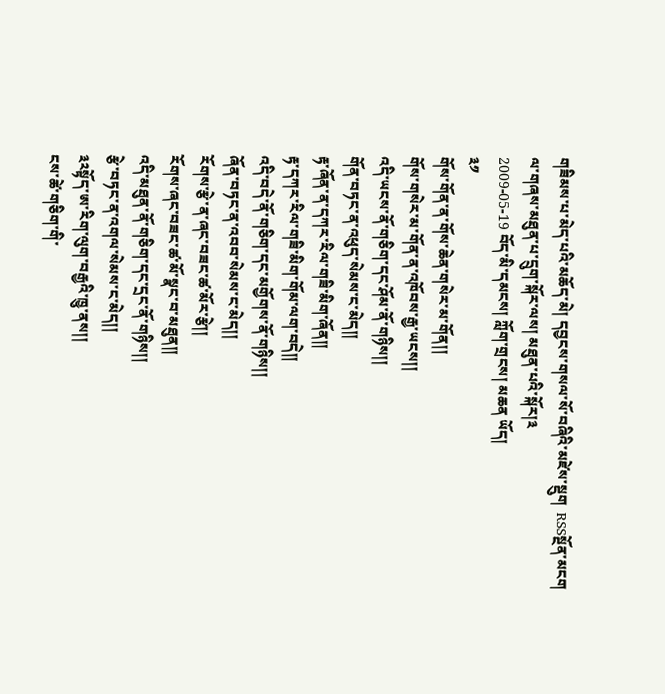གཟིམས་པ་མེད་པའི་མཆོད་མེ། དབྱངས་གསལ་སོ་བཞིའི་མཛེས་སྡུག  RSSསྔོན་མངག
ལ་གཞས་མཐུན་པ་དྲུག་སྐོར་ལས། མཐུན་པའི་སྐོར།༣
2009-05-19 བོད་མི་དམངས། ཀློག་གྲངས། མཆན ཡོད།
༣༡
གོས་གོན་ན་གོས་ཆེན་གསེར་མ་གོན།།
གོས་གསེར་མ་གོན་ན་འཁོབས་རྒྱ་ཡངས།།
འདི་ཡངས་ནོ་གཅིག་དང་ཤོམ་ནོ་གཉིས།།
གོན་བཏང་ན་འཕུད་སེམས་ང་མེད།།
རྟ་ཞོན་ན་དཀར་རིལ་གཟི་མིག་ཞོན།།
རྟ་དཀར་རིལ་གཟི་མིག་གོམ་ལག་བདེ།།
འདི་བདེ་ནོ་གཅིག་དང་མགྱོགས་ནོ་གཉིས།།
ཞོན་བཏང་ན་འབབ་སེམས་ང་མེད།།
རོགས་རྩེ་ན་ཞང་བཟང་ཚ་མོར་རྩེ།།
རོགས་ཞང་བཟང་ཚ་མོ་སྣང་བ་མཐུན།།
འདི་མཐུན་ནོ་གཅིག་དང་དྲང་ནོ་གཉིས།།
རྩེ་བཏང་ན་འགལ་སེམས་ང་མེད།།
༣༢སྟོད་ཨ་རིག་ལུག་བརྒྱའི་ཁྱུ་ནས།།
ངས་ཚེ་གཅིག་གི་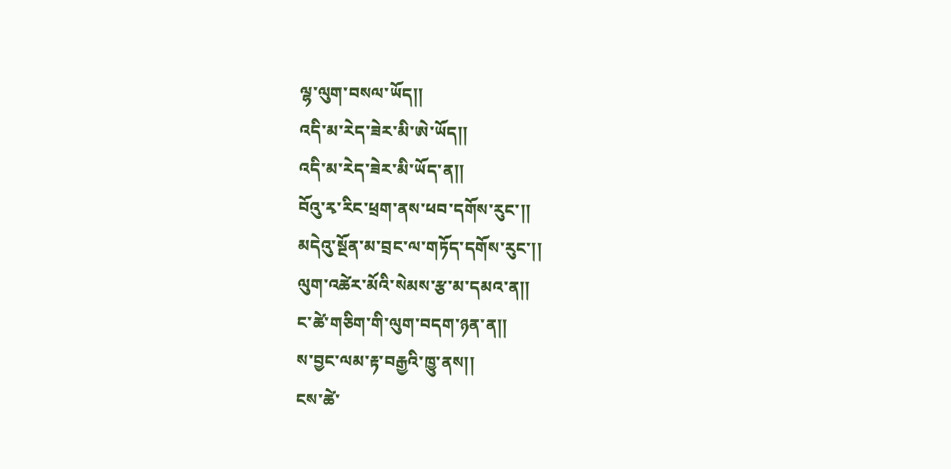ལྷ་ལུག་བསལ་ཡོད།།
འདི་མ་རེད་ཟེར་མི་ཨེ་ཡོད།།
འདི་མ་རེད་ཟེར་མི་ཡོད་ན།།
བོའུ་རྭ་རིང་ཕྲག་ནས་ཕབ་དགོས་རུང་།།
མདེའུ་སྔོན་མ་བྲང་ལ་གཏོད་དགོས་རུང་།།
ལུག་འཚེར་མོའི་སེམས་རྩ་མ་དམའ་ན།།
ང་ཚེ་གཅིག་གི་ལུག་བདག་ཉན་ན།།
ས་བྱང་ལམ་རྟ་བརྒྱའི་ཁྱུ་ནས།།
ངས་ཚེ་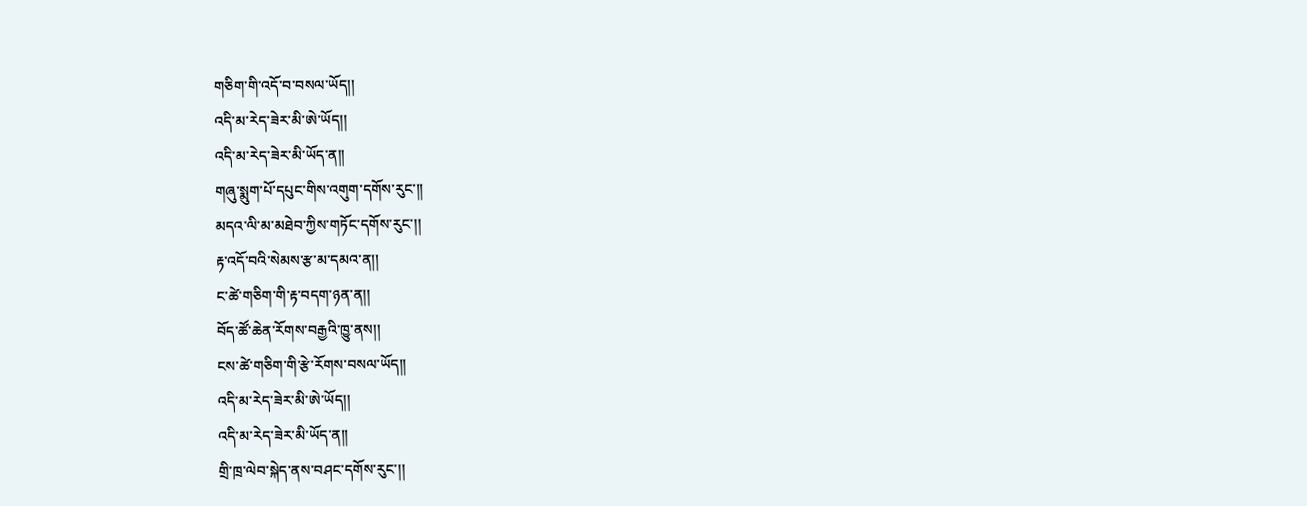གཅིག་གི་འདོ་བ་བསལ་ཡོད།།
འདི་མ་རེད་ཟེར་མི་ཨེ་ཡོད།།
འདི་མ་རེད་ཟེར་མི་ཡོད་ན།།
གཞུ་སྨུག་པོ་དཔུང་གིས་འགུག་དགོས་རུང་།།
མདའ་ལི་མ་མཐེབ་ཀྱིས་གཏོང་དགོས་རུང་།།
རྟ་འདོ་བའི་སེམས་རྩ་མ་དམའ་ན།།
ང་ཚེ་གཅིག་གི་རྟ་བདག་ཉན་ན།།
བོད་ཚོ་ཆེན་རོགས་བརྒྱའི་ཁྱུ་ནས།།
ངས་ཚེ་གཅིག་གི་རྩེ་རོགས་བསལ་ཡོད།།
འདི་མ་རེད་ཟེར་མི་ཨེ་ཡོད།།
འདི་མ་རེད་ཟེར་མི་ཡོད་ན།།
གྲི་ཁྲ་ལེབ་སྐེད་ནས་བཤང་དགོས་རུང་།།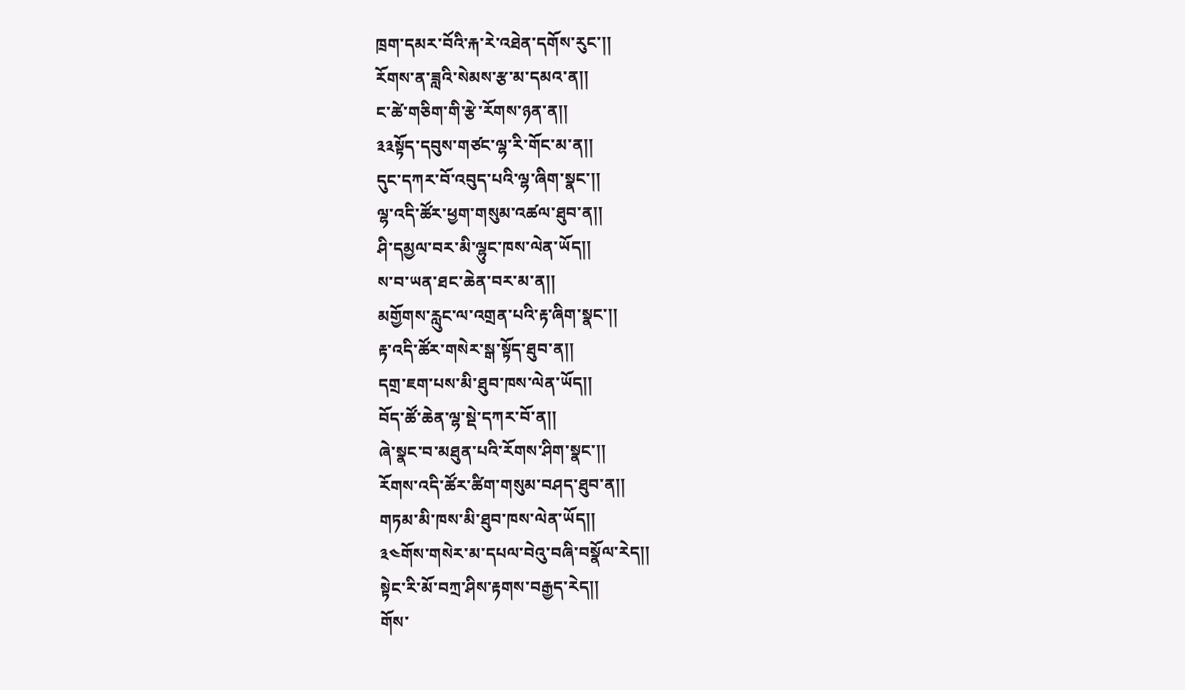ཁྲག་དམར་བོའི་རྐ་རེ་འཐེན་དགོས་རུང་།།
རོགས་ན་ཟླའི་སེམས་རྩ་མ་དམའ་ན།།
ང་ཚེ་གཅིག་གི་རྩེ་རོགས་ཉན་ན།།
༣༣སྟོད་དབུས་གཙང་ལྷ་རི་གོང་མ་ན།།
དུང་དཀར་བོ་འབུད་པའི་ལྷ་ཞིག་སྣང་།།
ལྷ་འདི་ཚོར་ཕྱག་གསུམ་འཚལ་ཐུབ་ན།།
ཤི་དམྱལ་བར་མི་ལྷུང་ཁས་ལེན་ཡོད།།
ས་བ་ཡན་ཐང་ཆེན་བར་མ་ན།།
མགྱོགས་རླུང་ལ་འགྲན་པའི་རྟ་ཞིག་སྣང་།།
རྟ་འདི་ཚོར་གསེར་སྒ་སྟོད་ཐུབ་ན།།
དགྲ་ཇག་པས་མི་ཐུབ་ཁས་ལེན་ཡོད།།
བོད་ཚོ་ཆེན་ལྷ་སྡེ་དཀར་བོ་ན།།
ཞེ་སྣང་བ་མཐུན་པའི་རོགས་ཤིག་སྣང་།།
རོགས་འདི་ཚོར་ཚིག་གསུམ་བཤད་ཐུབ་ན།།
གཏམ་མི་ཁས་མི་ཐུབ་ཁས་ལེན་ཡོད།།
༣༤གོས་གསེར་མ་དཔལ་བེའུ་བཞི་བསྣོལ་རེད།།
སྟེང་རི་མོ་བཀྲ་ཤིས་རྟགས་བརྒྱད་རེད།།
གོས་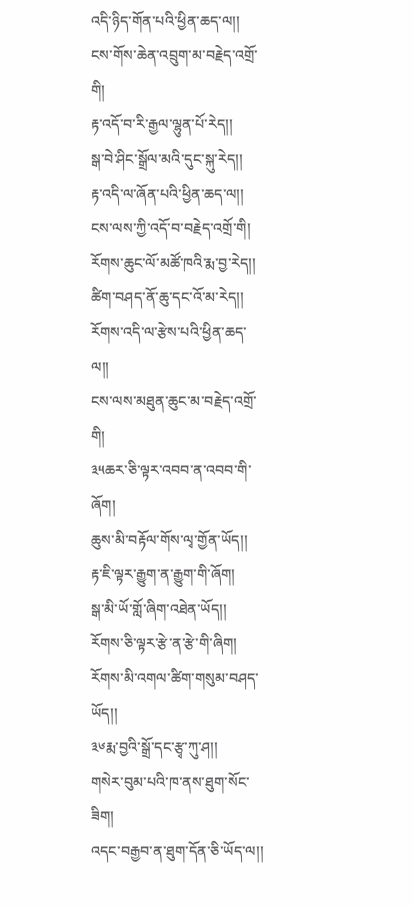འདི་ཉིད་གོན་པའི་ཕྱིན་ཆད་ལ།།
ངས་གོས་ཆེན་འབྲུག་མ་བརྗེད་འགྲོ་གི།
རྟ་འདོ་བ་རི་རྒྱལ་ལྷུན་པོ་རེད།།
སྒ་བེ་ཤིང་སྒྲོལ་མའི་དུང་སྐུ་རེད།།
རྟ་འདི་ལ་ཞོན་པའི་ཕྱིན་ཆད་ལ།།
ངས་ལས་ཀྱི་འདོ་བ་བརྗེད་འགྲོ་གི།
རོགས་ཆུང་ལོ་མཚོ་ཁའི་རྨ་བྱ་རེད།།
ཚིག་བཤད་ནོ་ཆུ་དང་འོ་མ་རེད།།
རོགས་འདི་ལ་རྩེས་པའི་ཕྱིན་ཆད་ལ།།
ངས་ལས་མཐུན་ཆུང་མ་བརྗེད་འགྲོ་གི།
༣༥ཆར་ཅི་ལྟར་འབབ་ན་འབབ་གི་ཞོག།
ཆུས་མི་བརྟོལ་གོས་ལྭ་གྱོན་ཡོད།།
རྟ་ཇི་ལྟར་རྒྱུག་ན་རྒྱུག་གི་ཞོག།
སྒ་མི་ཡོ་གློ་ཞིག་འཐེན་ཡོད།།
རོགས་ཅི་ལྟར་རྩེ་ན་རྩེ་གི་ཞིག།
རོགས་མི་འགལ་ཚིག་གསུམ་བཤད་ཡོད།།
༣༦རྨ་བྱའི་སྒྲོ་དང་རྩྭ་ཀུ་ཤ།།
གསེར་བུམ་པའི་ཁ་ནས་ཐུག་སོང་ཟིག།
འདང་བརྒྱབ་ན་ཐུག་དོན་ཅི་ཡོད་ལ།།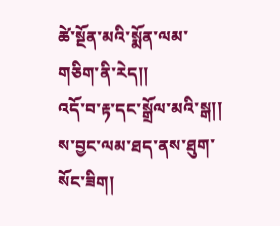ཚེ་སྔོན་མའི་སྨོན་ལམ་གཅིག་ནི་རེད།།
འདོ་བ་རྟ་དང་སྒྲོལ་མའི་སྒ།།
ས་བྱང་ལམ་ཐད་ནས་ཐུག་སོང་ཟིག།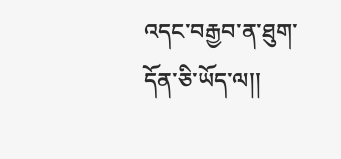འདང་བརྒྱབ་ན་ཐུག་དོན་ཅི་ཡོད་ལ།།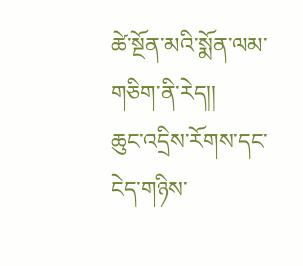ཚེ་སྔོན་མའི་སྨོན་ལམ་གཅིག་ནི་རེད།།
ཆུང་འདྲིས་རོགས་དང་ངེད་གཉིས་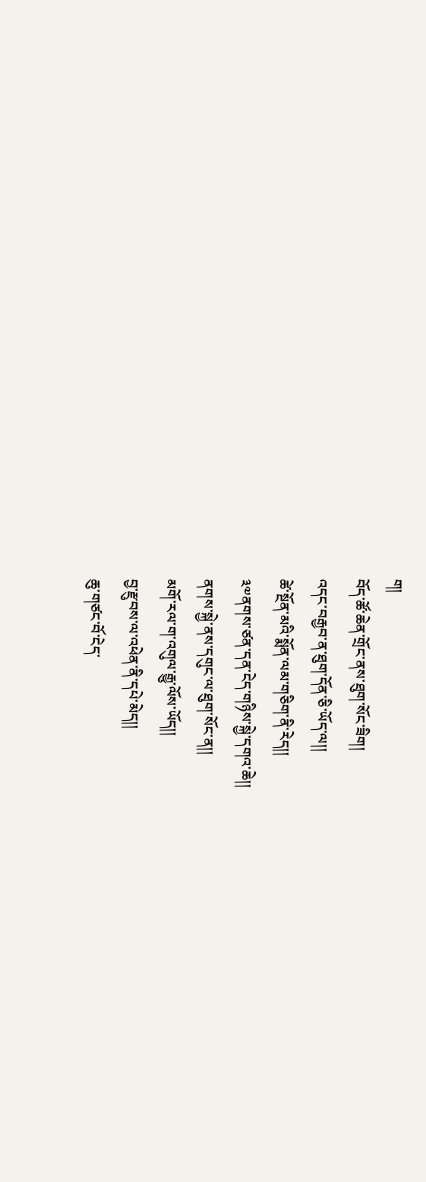ག།
བོད་ཚོ་ཆེན་གྲོང་ནས་ཐུག་སོང་ཟིག།
འདང་བརྒྱབ་ན་ཐུག་དོན་ཅི་ཡོད་ལ།།
ཚེ་སྔོན་མའི་སྨོན་ལམ་གཅིག་ནི་རེད།།
༣༧ནགས་ཙན་དན་ངེད་གཉིས་སྐྱེ་དགའ་ཆེ།།
ནགས་སྐྱེ་ནས་དགུང་ལ་ཐུག་སོང་ན།།
མགོ་རལ་ག་འགུལ་རྒྱུ་ལོས་ཡོད།།
བྱ་རྫུབས་ལ་འཕེན་ནི་དཔེ་མེད།།
ཆུ་གཙང་བོ་ངེད་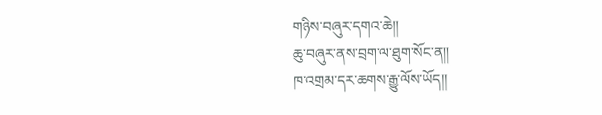གཉིས་བཞུར་དགའ་ཆེ།།
ཆུ་བཞུར་ནས་བྲག་ལ་ཐུག་སོང་ན།།
ཁ་འགྲམ་དར་ཆགས་རྒྱུ་ལོས་ཡོད།།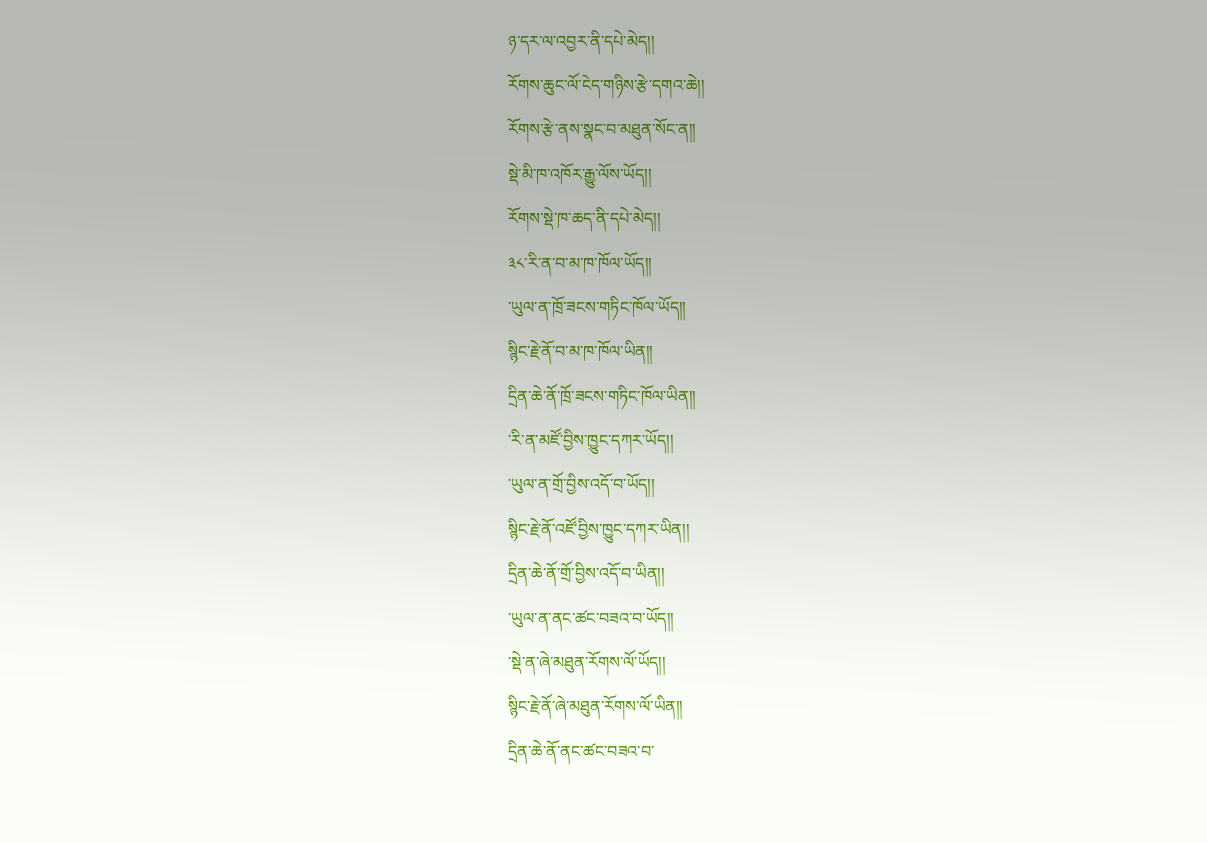ཉ་དར་ལ་འབྱར་ནི་དཔེ་མེད།།
རོགས་ཆུང་ལོ་ངེད་གཉིས་རྩེ་དགའ་ཆེ།།
རོགས་རྩེ་ནས་སྣང་བ་མཐུན་སོང་ན།།
སྡེ་མི་ཁ་འཁོར་རྒྱུ་ལོས་ཡོད།།
རོགས་སྡེ་ཁ་ཆད་ནི་དཔེ་མེད།།
༣༨་རི་ན་བ་མ་ཁ་ཁོལ་ཡོད།།
་ཡུལ་ན་ཁྲོ་ཟངས་གཏིང་ཁོལ་ཡོད།།
སྙིང་རྗེ་ནོ་བ་མ་ཁ་ཁོལ་ཡིན།།
དྲིན་ཆེ་ནོ་ཁྲོ་ཟངས་གཏིང་ཁོལ་ཡིན།།
་རི་ན་མཛོ་བྱིས་ཁྱུང་དཀར་ཡོད།།
་ཡུལ་ན་གྲོ་བྱིས་འདོ་བ་ཡོད།།
སྙིང་རྗེ་ནོ་འཛོ་བྱིས་ཁྱུང་དཀར་ཡིན།།
དྲིན་ཆེ་ནོ་གྲོ་བྱིས་འདོ་བ་ཡིན།།
་ཡུལ་ན་ནང་ཚང་བཟའ་བ་ཡོད།།
་སྡེ་ན་ཞེ་མཐུན་རོགས་ལོ་ཡོད།།
སྙིང་རྗེ་ནོ་ཞེ་མཐུན་རོགས་ལོ་ཡིན།།
དྲིན་ཆེ་ནོ་ནང་ཚང་བཟའ་བ་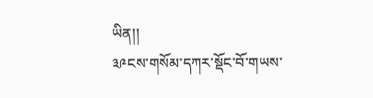ཡིན།།
༣༩ངས་གསོམ་དཀར་སྡོང་བོ་གཡས་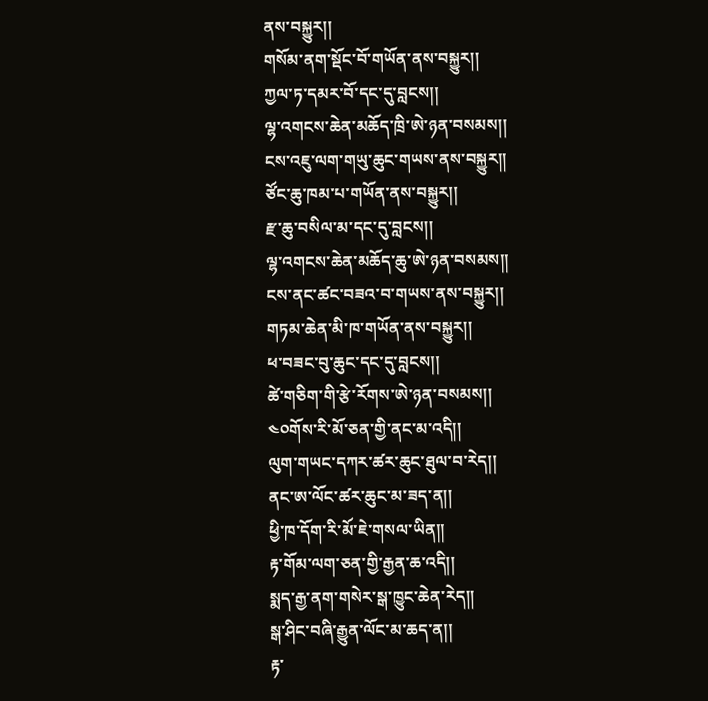ནས་བསྐྱུར།།
གསོམ་ནག་སྡོང་བོ་གཡོན་ནས་བསྐྱུར།།
ཀྱལ་ཏ་དམར་བོ་དང་དུ་བླངས།།
ལྷ་འགངས་ཆེན་མཆོད་ཁྲི་ཨེ་ཉན་བསམས།།
ངས་འཇུ་ལག་གཡུ་ཆུང་གཡས་ནས་བསྐྱུར།།
ཙོང་ཆུ་ཁམ་པ་གཡོན་ནས་བསྐྱུར།།
རྫ་ཆུ་བསིལ་མ་དང་དུ་བླངས།།
ལྷ་འགངས་ཆེན་མཆོད་ཆུ་ཨེ་ཉན་བསམས།།
ངས་ནང་ཚང་བཟའ་བ་གཡས་ནས་བསྐྱུར།།
གཏམ་ཆེན་མི་ཁ་གཡོན་ནས་བསྐྱུར།།
ཕ་བཟང་བུ་ཆུང་དང་དུ་བླངས།།
ཚེ་གཅིག་གི་རྩེ་རོགས་ཨེ་ཉན་བསམས།།
༤༠གོས་རི་མོ་ཅན་གྱི་ནང་མ་འདི།།
ལུག་གཡང་དཀར་ཚར་ཆུང་ཐུལ་བ་རེད།།
ནང་ཨ་ལོང་ཚར་ཆུང་མ་ཟད་ན།།
ཕྱི་ཁ་དོག་རི་མོ་ཇེ་གསལ་ཡིན།།
རྟ་གོམ་ལག་ཅན་གྱི་རྒྱན་ཆ་འདི།།
སྨད་རྒྱ་ནག་གསེར་སྒ་ཁྱུང་ཆེན་རེད།།
སྒ་ཤིང་བཞི་རྒྱུན་ལོང་མ་ཆད་ན།།
རྟ་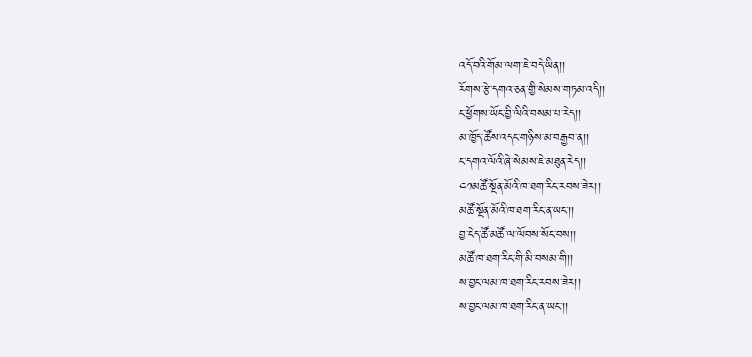འདོ་བའི་གོམ་ལག་ཇེ་བདེ་ཡིན།།
རོགས་རྩེ་དགའ་ཅན་གྱི་སེམས་གཏམ་འདི།།
ང་ཕྱོགས་ཡོང་བྱི་ལིའི་བསམ་པ་རེད།།
མ་ཁྱོད་ཚོས་འདང་གཉིས་མ་བརྒྱབ་ན།།
ང་དགའ་ལོའི་ཞེ་སེམས་ཇེ་མཐུན་རེད།།
༤༡མཚོ་སྔོན་མོའི་ཁ་ཐག་རིང་རབས་ཟེར།།
མཚོ་སྔོན་མོའི་ཁ་ཐག་རིང་ན་ཡང་།།
བྱ་ངེད་ཚོ་མཚོ་ལ་ལོབས་སོང་བས།།
མཚོ་ཁ་ཐག་རིང་གི་མི་བསམ་གི།།
ས་བྱང་ལམ་ཁ་ཐག་རིང་རབས་ཟེར།།
ས་བྱང་ལམ་ཁ་ཐག་རིང་ན་ཡང་།།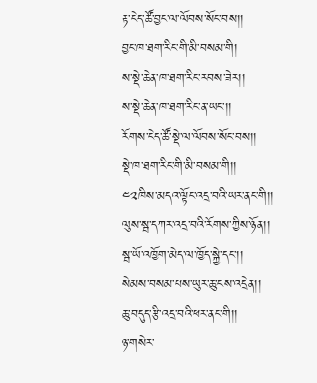རྟ་ངེད་ཚོ་བྱང་ལ་ལོབས་སོང་བས།།
བྱང་ཁ་ཐག་རིང་གི་མི་བསམ་གི།
ས་སྡེ་ཆེན་ཁ་ཐག་རིང་རབས་ཟེར།།
ས་སྡེ་ཆེན་ཁ་ཐག་རིང་ན་ཡང་།།
རོགས་ངེད་ཚོ་སྡེ་ལ་ལོབས་སོང་བས།།
སྡེ་ཁ་ཐག་རིང་གི་མི་བསམ་གི།།
༤༢ཁིས་མདའ་ལྟོང་འདྲ་བའི་ཡར་ནང་གི།།
ལུས་སྦ་དཀར་འདྲ་བའི་རོགས་ཀྱིས་ཉོན།།
སྦ་ཡོ་འཁྱོག་མེད་ལ་ཁྱོད་སྐྱེ་དང་།།
སེམས་བསམ་པས་ཡུར་ཆུ་ངས་འདྲེན།།
ཆུ་བདུད་རྩི་འདྲ་བའི་ཕར་ནང་གི།།
ཉ་གསེར་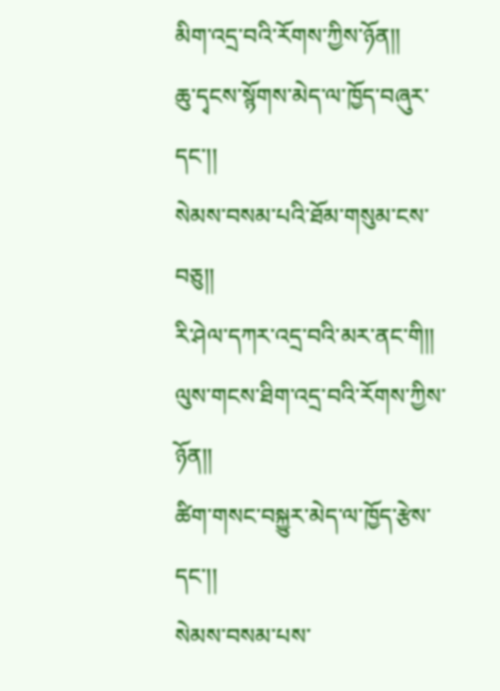མིག་འདྲ་བའི་རོགས་ཀྱིས་ཉོན།།
ཆུ་དྭངས་སྙོགས་མེད་ལ་ཁྱོད་བཞུར་དང་།།
སེམས་བསམ་པའི་ཐོམ་གསུམ་ངས་བཅུ།།
རི་ཤེལ་དཀར་འདྲ་བའི་མར་ནང་གི།།
ལུས་གངས་ཐིག་འདྲ་བའི་རོགས་ཀྱིས་ཉོན།།
ཚིག་གསང་བསྐྱུར་མེད་ལ་ཁྱོད་རྩེས་དང་།།
སེམས་བསམ་པས་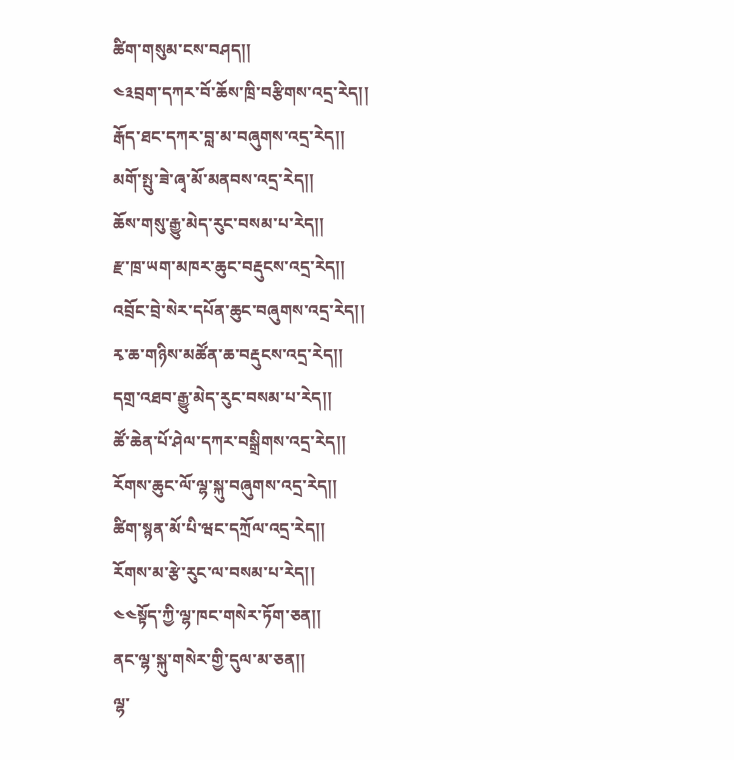ཚིག་གསུམ་ངས་བཤད།།
༤༣བྲག་དཀར་བོ་ཆོས་ཁྲི་བརྩིགས་འདྲ་རེད།།
རྒོད་ཐང་དཀར་བླ་མ་བཞུགས་འདྲ་རེད།།
མགོ་སྤུ་ཟེ་ཞྭ་མོ་མནབས་འདྲ་རེད།།
ཆོས་གསུ་རྒྱུ་མེད་རུང་བསམ་པ་རེད།།
རྫ་ཁྲ་ཡག་མཁར་ཆུང་བརྡུངས་འདྲ་རེད།།
འབྲོང་བྲེ་སེར་དཔོན་ཆུང་བཞུགས་འདྲ་རེད།།
རྭ་ཆ་གཉིས་མཚོན་ཆ་བརྡུངས་འདྲ་རེད།།
དགྲ་འཐབ་རྒྱུ་མེད་རུང་བསམ་པ་རེད།།
ཚོ་ཆེན་པོ་ཤེལ་དཀར་བསྒྲིགས་འདྲ་རེད།།
རོགས་ཆུང་ལོ་ལྷ་སྐུ་བཞུགས་འདྲ་རེད།།
ཚིག་སྙན་མོ་པི་ཝང་དཀྲོལ་འདྲ་རེད།།
རོགས་མ་རྩེ་རུང་ལ་བསམ་པ་རེད།།
༤༤སྟོད་ཀྱི་ལྷ་ཁང་གསེར་ཏོག་ཅན།།
ནང་ལྷ་སྐུ་གསེར་གྱི་དུལ་མ་ཅན།།
ལྷ་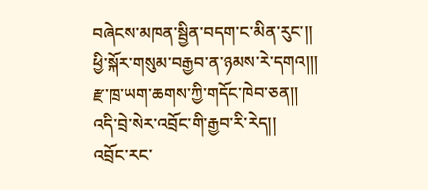བཞེངས་མཁན་སྦྱིན་བདག་ང་མིན་རུང་།།
ཕྱི་སྐོར་གསུམ་བརྒྱབ་ན་ཉམས་རེ་དགའ།།།
རྫ་ཁྲ་ཡག་ཆགས་ཀྱི་གདོང་ཁེབ་ཅན།།
འདི་བྲེ་སེར་འབྲོང་གི་རྒྱབ་རི་རེད།།
འབྲོང་རང་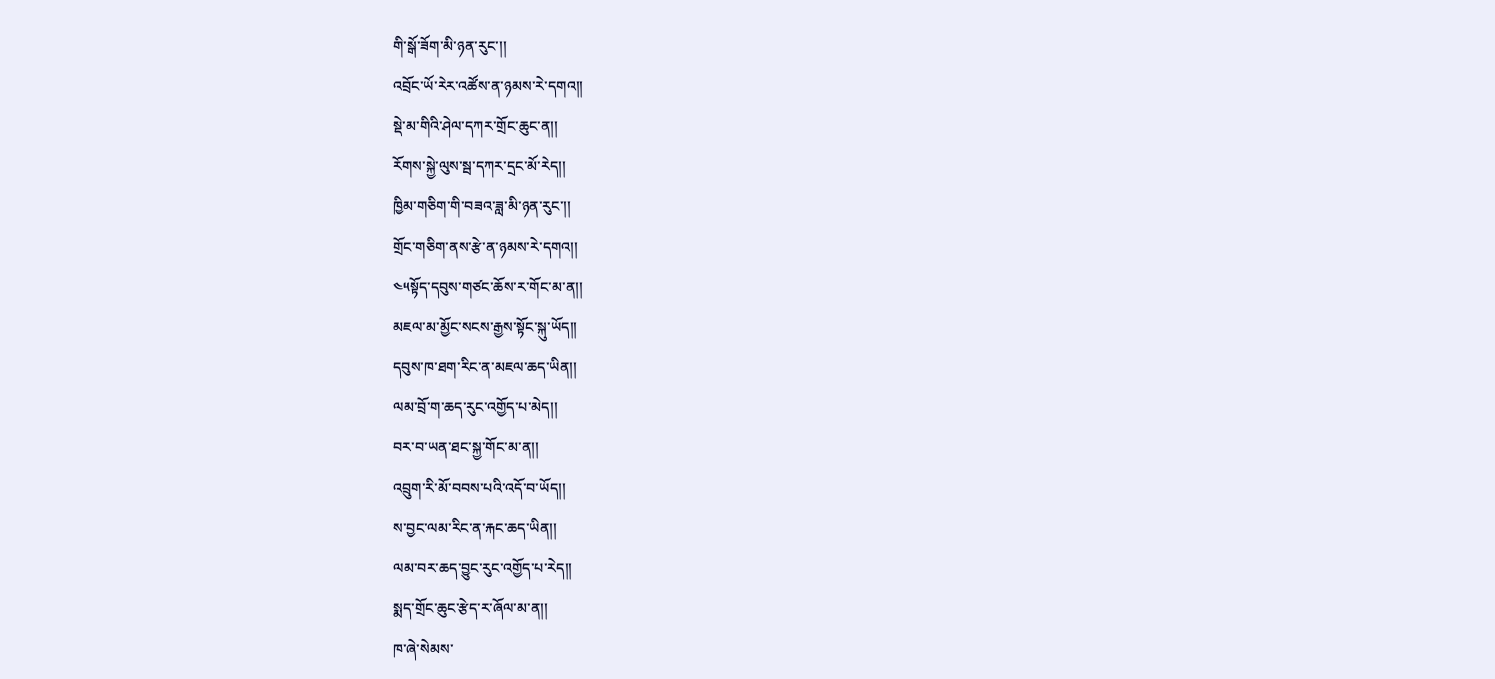གི་སྒོ་ཟོག་མི་ཉན་རུང་།།
འབྲོང་ཡོ་རེར་འཚོས་ན་ཉམས་རེ་དགའ།།
སྡེ་མ་གིའི་ཤེལ་དཀར་གྲོང་ཆུང་ན།།
རོགས་སྐྱེ་ལུས་སྦ་དཀར་དྲང་མོ་རེད།།
ཁྱིམ་གཅིག་གི་བཟའ་ཟླ་མི་ཉན་རུང་།།
གྲོང་གཅིག་ནས་རྩེ་ན་ཉམས་རེ་དགའ།།
༤༥སྟོད་དབུས་གཙང་ཆོས་ར་གོང་མ་ན།།
མཇལ་མ་མྱོང་སངས་རྒྱས་སྟོང་སྐུ་ཡོད།།
དབུས་ཁ་ཐག་རིང་ན་མཇལ་ཆད་ཡིན།།
ལམ་བྲོ་ག་ཆད་རུང་འགྱོད་པ་མེད།།
བར་བ་ཡན་ཐང་སྐྱ་གོང་མ་ན།།
འབྲུག་རི་མོ་བབས་པའི་འདོ་བ་ཡོད།།
ས་བྱང་ལམ་རིང་ན་རྐང་ཆད་ཡིན།།
ལམ་བར་ཆད་བྱུང་རུང་འགྱོད་པ་རེད།།
སྨད་གྲོང་ཆུང་རྩེད་ར་ཞོལ་མ་ན།།
ཁ་ཞེ་སེམས་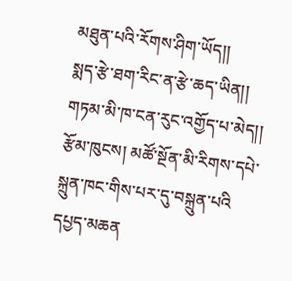མཐུན་པའི་རོགས་ཤིག་ཡོད།།
སྨད་རྩེ་ཐག་རིང་ན་རྩེ་ཆད་ཡིན།།
གཏམ་མི་ཁ་ངན་རུང་འགྱོད་པ་མེད།།
རྩོམ་ཁུངས། མཚོ་སྔོན་མི་རིགས་དཔེ་སྐྲུན་ཁང་གིས་པར་དུ་བསྐྲུན་པའི
དཔྱད་མཆན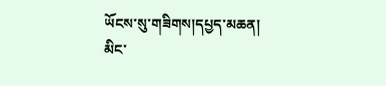ཡོངས་སུ་གཟིགས།དཔྱད་མཆན།
མིང་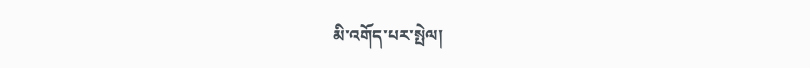མི་འགོད་པར་སྤེལ།